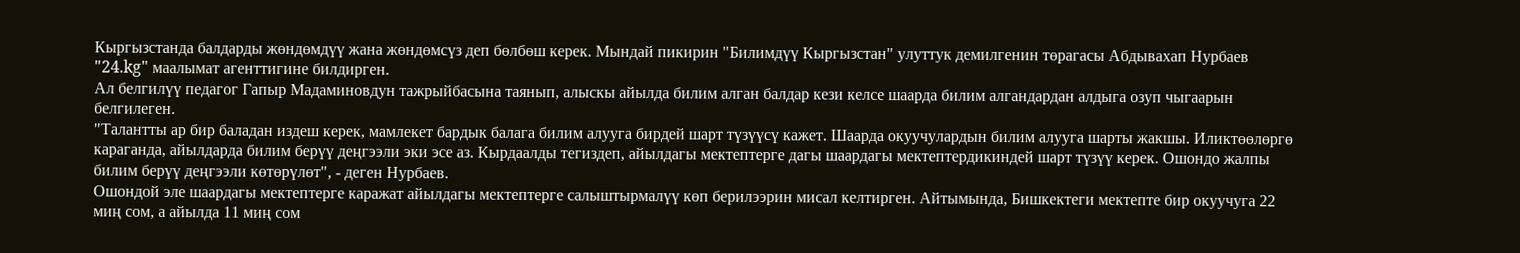Кыргызстанда балдарды жөндөмдүү жана жөндөмсүз деп бөлбөш керек. Мындай пикирин "Билимдүү Кыргызстан" улуттук демилгенин төрагасы Абдывахап Нурбаев "24.kg" маалымат агенттигине билдирген.
Ал белгилүү педагог Гапыр Мадаминовдун тажрыйбасына таянып, алыскы айылда билим алган балдар кези келсе шаарда билим алгандардан алдыга озуп чыгаарын белгилеген.
"Талантты ар бир баладан издеш керек, мамлекет бардык балага билим алууга бирдей шарт түзүүсү кажет. Шаарда окуучулардын билим алууга шарты жакшы. Иликтөөлөргө караганда, айылдарда билим берүү деңгээли эки эсе аз. Кырдаалды тегиздеп, айылдагы мектептерге дагы шаардагы мектептердикиндей шарт түзүү керек. Ошондо жалпы билим берүү деңгээли көтөрүлөт", - деген Нурбаев.
Ошондой эле шаардагы мектептерге каражат айылдагы мектептерге салыштырмалүү көп берилээрин мисал келтирген. Айтымында, Бишкектеги мектепте бир окуучуга 22 миң сом, а айылда 11 миң сом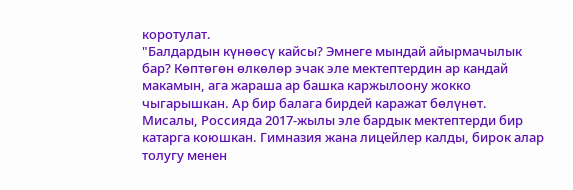коротулат.
"Балдардын күнөөсү кайсы? Эмнеге мындай айырмачылык бар? Көптөгөн өлкөлөр эчак эле мектептердин ар кандай макамын, ага жараша ар башка каржылоону жокко чыгарышкан. Ар бир балага бирдей каражат бөлүнөт. Мисалы, Россияда 2017-жылы эле бардык мектептерди бир катарга коюшкан. Гимназия жана лицейлер калды, бирок алар толугу менен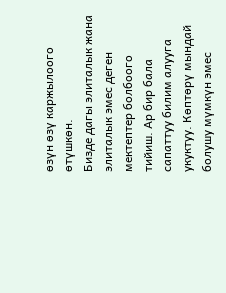өзүн өзү каржылоого өтүшкөн.
Бизде дагы элиталык жана элиталык эмес деген мектептер болбоого тийиш. Ар бир бала сапаттуу билим алууга укуктуу. Көптөрү мындай болушу мүмкүн эмес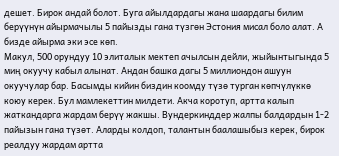дешет. Бирок андай болот. Буга айылдардагы жана шаардагы билим берүүнүн айырмачылы 5 пайызды гана түзгөн Эстония мисал боло алат. А бизде айырма эки эсе көп.
Макул, 500 орундуу 10 элиталык мектеп ачылсын дейли, жыйынтыгында 5 миң окуучу кабыл алынат. Андан башка дагы 5 миллиондон ашуун окуучулар бар. Басымды кийин биздин коомду түзө турган көпчүлүккө коюу керек. Бул мамлекеттин милдети. Акча коротуп, артта калып жаткандарга жардам берүү жакшы. Вундеркинддер жалпы балдардын 1-2 пайызын гана түзөт. Аларды колдоп, талантын баалашыбыз керек, бирок реалдуу жардам артта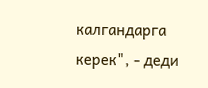калгандарга керек", - деди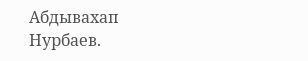Абдывахап Нурбаев.